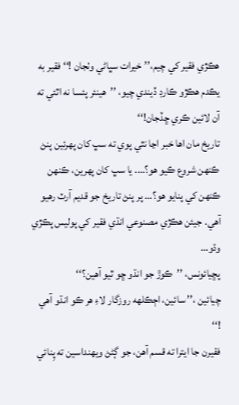هڪڙي فقير کي چيم،’’خيرات سڀاڻي وٺجان !‘‘ فقير به يڪدم هڪڙو ڪارڊ ڏيندي چيو، ’’هينئر پئسا نه اٿئي ته آن لائين ڪري ڇڏجان!‘‘
تاريخ مان اها خبر اڃا نٿي پوي ته سڀ کان پھرئين پنڻ ڪنھن شروع ڪيو هو؟…. يا سڀ کان پھرين، ڪنھن ڪنھن کي پنايو هو؟… پر پنڻ تاريخ جو قديم آرٽ رهيو آهي. جيئن هڪڙي مصنوعي انڌي فقير کي پوليس پڪڙي وڌو…
پڇيائونس، ’’ڪوڙ جو انڌو ڇو ٿيو آهين؟‘‘
چيائين ،’’ سائين، اڄڪلهه روزگار لاءِ هر ڪو انڌو آهي !‘‘
فقيرن جا ايترا ته قسم آهن، جو ڳڻڻ ويھنداسين ته پِنائي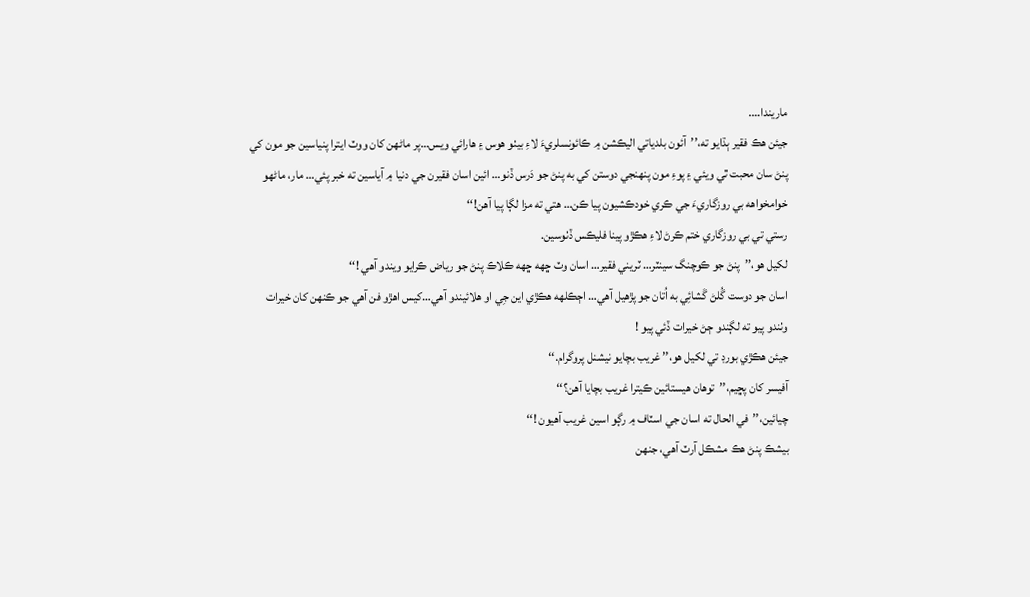ماريندا….
جيئن هڪ فقير ٻڌايو ته،’’آئون بلدياتي اليڪشن ۾ ڪائونسلريءَ لاءِ بيٺو هوس ۽ هارائي ويس…پر ماڻهن کان ووٽ ايترا پنياسين جو مون کي پنڻ سان محبت ٿي ويئي ۽ پوءِ مون پنھنجي دوستن کي به پنڻ جو دَرس ڏنو… ائين اسان فقيرن جي دنيا ۾ آياسين ته خبر پئي… مار، ماڻهو خوامخواهه بي روزگاريءَ جي ڪري خودڪشيون پيا ڪن… هتي ته مزا لڳا پيا آهن!‘‘
رستي تي بي روزگاري ختم ڪرڻ لاءِ ھڪڙو پينا فليڪس ڏٺوسين.
لکيل ھو،’’پنڻ جو ڪوچنگ سينٽر… ٽريني فقير… اسان وٽ ڇھه ڇھه ڪلاڪ پنڻ جو رياض ڪرايو ويندو آھي !‘‘
اسان جو دوست گُلڻ گَشائِي به اُتان جو پڙھيل آھي… اڄڪلھه ھڪڙي اين جِي او ھلائيندو آھي…کيس اھڙو فن آھي جو ڪنھن کان خيرات وٺندو پيو ته لڳندو ڄڻ خيرات ڏئي پيو !
جيئن ھڪڙي بورڊ تي لکيل هو،’’ غريب بچايو نيشنل پروگرام.‘‘
آفيسر کان پڇيم،’’توهان هيستائين ڪيترا غريب بچايا آهن؟‘‘
چيائين،’’في الحال ته اسان جي اسٽاف ۾ رڳو اسين غريب آهيون !‘‘
بيشڪ پنڻ ھڪ مشڪل آرٽ آھي، جنھن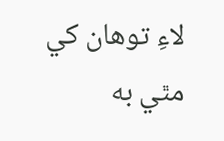لاءِ توھان کي مٿي به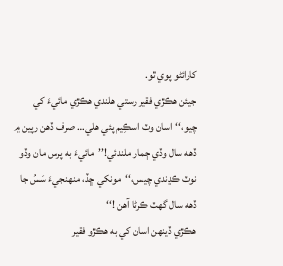کارائڻو پوي ٿو.
جيئن ھڪڙي فقير رستي ھلندي ھڪڙي مائيءَ کي چيو،‘‘اسان وٽ اسڪِيم پئي ھلي… صرف ڏھن رپين ۾ ڏھه سال وڏي ڄمار ملندئي!’’مائيءَ به پرس مان وڏو نوٽ ڪڍندي چيس،‘‘مونکي ڇڏ، منھنجيءَ سَسُ جا ڏھه سال گهٽ ڪرڻا آھن !‘‘
ھڪڙي ڏينھن اسان کي به هڪڙو فقير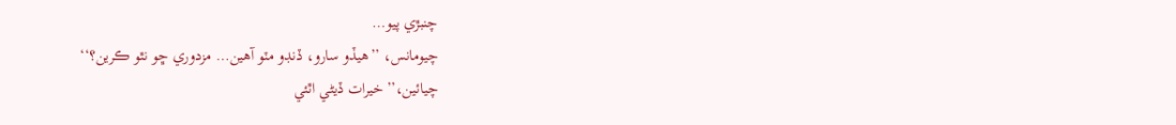چنبڙي پيو…
چيومانس، ’’هيڏو سارو، ڏنڊو مٽو آهين… مزدوري ڇو نٿو ڪرين؟‘‘
چيائين،’’خيرات ڏيڻي اٿئي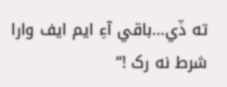ته ڏي…باقي آءِ ايم ايف وارا شرط نه رک !‘‘